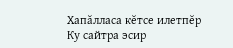Хапăлласа кĕтсе илетпĕр
Ку сайтра эсир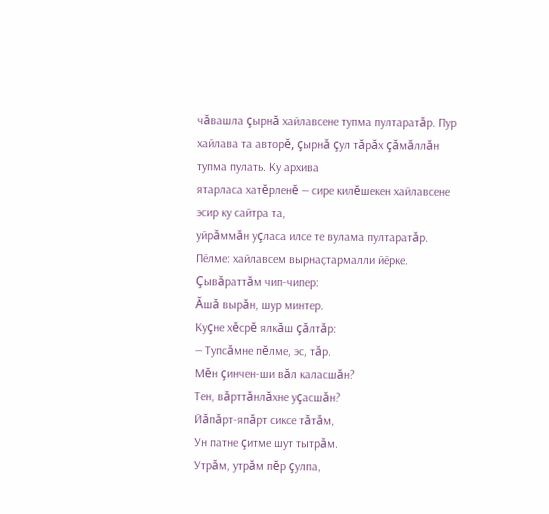чăвашла çырнă хайлавсене тупма пултаратăр. Пур
хайлава та авторĕ, çырнă çул тăрăх çăмăллăн тупма пулать. Ку архива
ятарласа хатĕрленĕ — сире килĕшекен хайлавсене эсир ку сайтра та,
уйрăммăн уçласа илсе те вулама пултаратăр.
Пӗлме: хайлавсем вырнаҫтармалли йӗрке.
Çывăраттăм чип-чипер:
Ăшă вырăн, шур минтер.
Куçне хĕсрĕ ялкăш çăлтăр:
— Тупсăмне пĕлме, эс, тăр.
Мĕн çинчен-ши вăл каласшăн?
Тен, вăрттăнлăхне уçасшăн?
Йăпăрт-япăрт сиксе тăтăм,
Ун патне çитме шут тытрăм.
Утрăм, утрăм пĕр çулпа,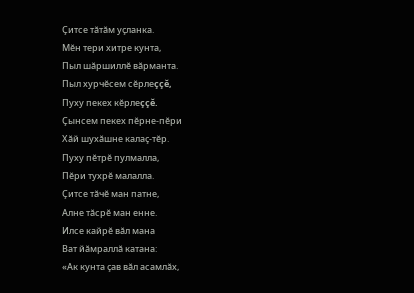Çитсе тăтăм уçланка.
Мĕн тери хитре кунта,
Пыл шăршиллĕ вăрманта.
Пыл хурчĕсем сĕрлеççĕ,
Пуху пекех кĕрлеççĕ.
Çынсем пекех пĕрне-пĕри
Хăй шухăшне калаç-тĕр.
Пуху пĕтрĕ пулмалла,
Пĕри тухрĕ малалла.
Çитсе тăчĕ ман патне,
Алне тăсрĕ ман енне.
Илсе кайрĕ вăл мана
Ват йăмраллă катана:
«Ак кунта çав вăл асамлăх,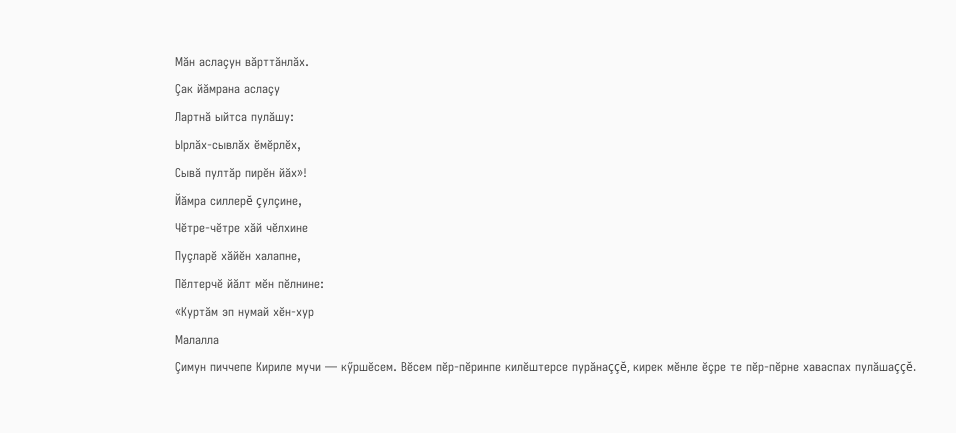Мăн аслаçун вăрттăнлăх.
Çак йăмрана аслаçу
Лартнă ыйтса пулăшу:
Ырлăх-сывлăх ĕмĕрлĕх,
Сывă пултăр пирĕн йăх»!
Йăмра силлерĕ çулçине,
Чĕтре-чĕтре хăй чĕлхине
Пуçларĕ хăйĕн халапне,
Пĕлтерчĕ йăлт мĕн пĕлнине:
«Куртăм эп нумай хĕн-хур
Малалла
Çимун пиччепе Кириле мучи — кӳршĕсем. Вĕсем пĕр-пĕринпе килĕштерсе пурăнаççĕ, кирек мĕнле ĕçре те пĕр-пĕрне хаваспах пулăшаççĕ.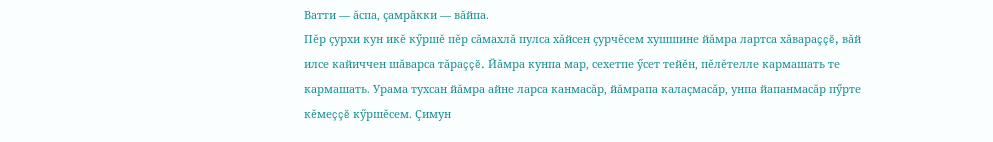Ватти — ăспа, çамрăкки — вăйпа.
Пĕр çурхи кун икĕ кӳршĕ пĕр сăмахлă пулса хăйсен çурчĕсем хушшине йăмра лартса хăвараççĕ, вăй илсе кайиччен шăварса тăраççĕ. Йăмра кунпа мар, сехетпе ӳсет тейĕн, пĕлĕтелле кармашать те кармашать. Урама тухсан йăмра айне ларса канмасăр, йăмрапа калаçмасăр, унпа йапанмасăр пӳрте кĕмеççĕ кӳршĕсем. Çимун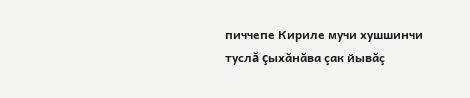пиччепе Кириле мучи хушшинчи туслă çыхăнăва çак йывăç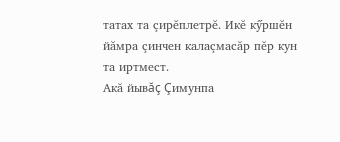татах та çирĕплетрĕ. Икĕ кӳршĕн йăмра çинчен калаçмасăр пĕр кун та иртмест.
Акă йывăç Çимунпа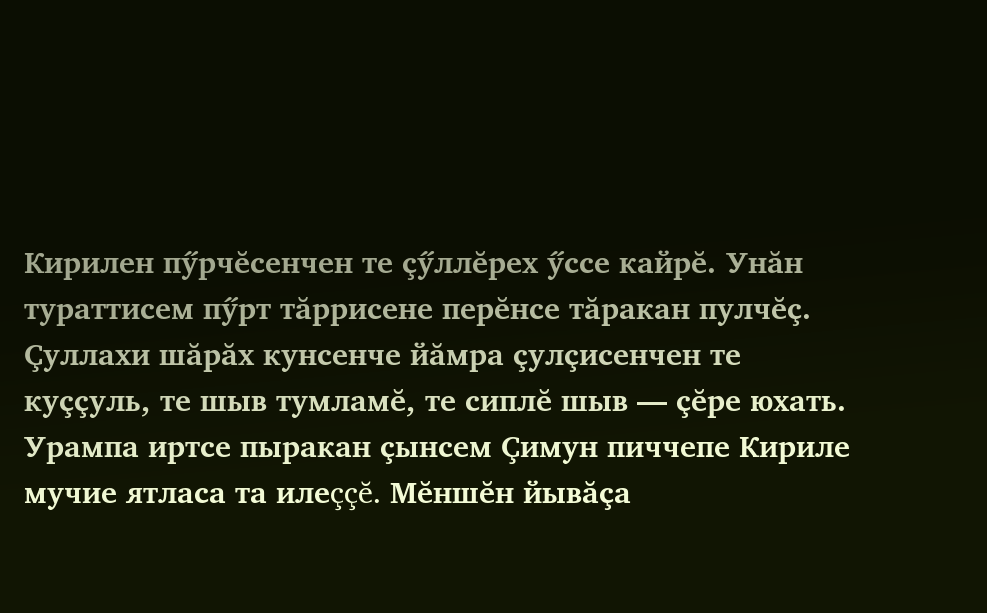Кирилен пӳрчĕсенчен те çӳллĕрех ӳссе кайрĕ. Унăн тураттисем пӳрт тăррисене перĕнсе тăракан пулчĕç. Çуллахи шăрăх кунсенче йăмра çулçисенчен те куççуль, те шыв тумламĕ, те сиплĕ шыв — çĕре юхать. Урампа иртсе пыракан çынсем Çимун пиччепе Кириле мучие ятласа та илеççĕ. Мĕншĕн йывăçа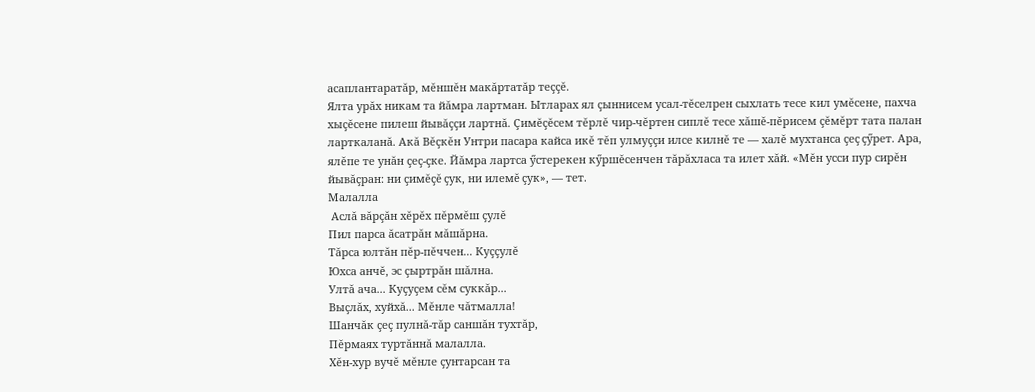асаплантаратăр, мĕншĕн макăртатăр теççĕ.
Ялта урăх никам та йăмра лартман. Ытларах ял çыннисем усал-тĕселрен сыхлать тесе кил умĕсене, пахча хыçĕсене пилеш йывăççи лартнă. Çимĕçĕсем тĕрлĕ чир-чĕртен сиплĕ тесе хăшĕ-пĕрисем çĕмĕрт тата палан ларткаланă. Акă Вĕçкĕн Унтри пасара кайса икĕ тĕп улмуççи илсе килнĕ те — халĕ мухтанса çеç çӳрет. Ара, ялĕпе те унăн çеç-çке. Йăмра лартса ӳстерекен кӳршĕсенчен тăрăхласа та илет хăй. «Мĕн усси пур сирĕн йывăçран: ни çимĕçĕ çук, ни илемĕ çук», — тет.
Малалла
 Аслă вăрçăн хĕрĕх пĕрмĕш çулĕ
Пил парса ăсатрăн мăшăрна.
Тăрса юлтăн пĕр-пĕччен... Куççулĕ
Юхса анчĕ, эс çыртрăн шăлна.
Ултă ача... Куçуçем сĕм суккăр...
Выçлăх, хуйхă... Мĕнле чăтмалла!
Шанчăк çеç пулнă-тăр саншăн тухтăр,
Пĕрмаях туртăннă малалла.
Хĕн-хур вучĕ мĕнле çунтарсан та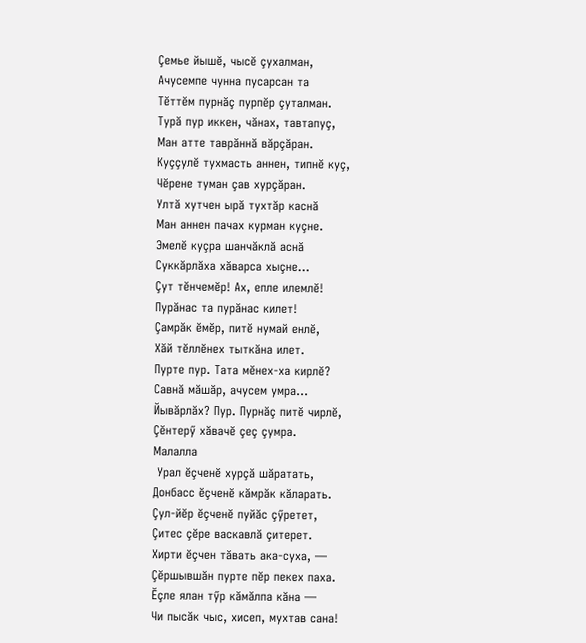Çемье йышĕ, чысĕ çухалман,
Ачусемпе чунна пусарсан та
Тĕттĕм пурнăç пурпĕр çуталман.
Турă пур иккен, чăнах, тавтапуç,
Ман атте таврăннă вăрçăран.
Куççулĕ тухмасть аннен, типнĕ куç,
Чĕрене туман çав хурçăран.
Ултă хутчен ырă тухтăр каснă
Ман аннен пачах курман куçне.
Эмелĕ куçра шанчăклă аснă
Суккăрлăха хăварса хыçне...
Çут тĕнчемĕр! Ах, епле илемлĕ!
Пурăнас та пурăнас килет!
Çамрăк ĕмĕр, питĕ нумай енлĕ,
Хăй тĕллĕнех тыткăна илет.
Пурте пур. Тата мĕнех-ха кирлĕ?
Савнă мăшăр, ачусем умра...
Йывăрлăх? Пур. Пурнăç питĕ чирлĕ,
Çĕнтерӳ хăвачĕ çеç çумра.
Малалла
 Урал ĕçченĕ хурçă шăратать,
Донбасс ĕçченĕ кăмрăк кăларать.
Çул-йĕр ĕçченĕ пуйăс çӳретет,
Çитес çĕре васкавлă çитерет.
Хирти ĕçчен тăвать ака-суха, —
Çĕршывшăн пурте пĕр пекех паха.
Ĕçле ялан тӳр кăмăлпа кăна —
Чи пысăк чыс, хисеп, мухтав сана!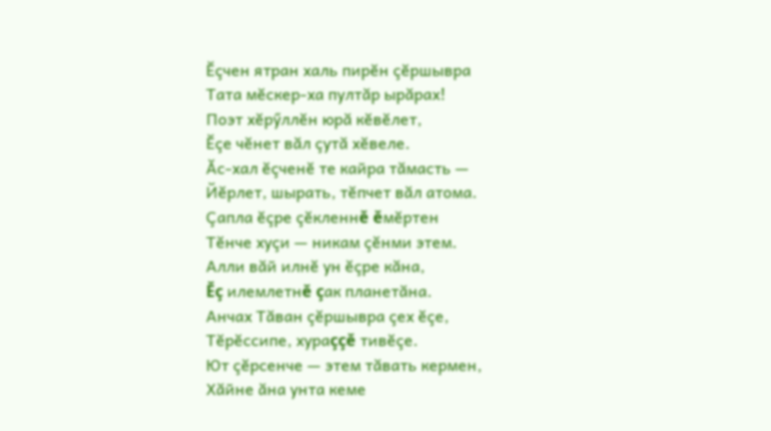Ĕçчен ятран халь пирĕн çĕршывра
Тата мĕскер-ха пултăр ырăрах!
Поэт хĕрӳллĕн юрă кĕвĕлет,
Ĕçе чĕнет вăл çутă хĕвеле.
Ăс-хал ĕçченĕ те кайра тăмасть —
Йĕрлет, шырать, тĕпчет вăл атома.
Çапла ĕçре çĕкленнĕ ĕмĕртен
Тĕнче хуçи — никам çĕнми этем.
Алли вăй илнĕ ун ĕçре кăна,
Ĕç илемлетнĕ çак планетăна.
Анчах Тăван çĕршывра çех ĕçе,
Тĕрĕссипе, хураççĕ тивĕçе.
Ют çĕрсенче — этем тăвать кермен,
Хăйне ăна унта кеме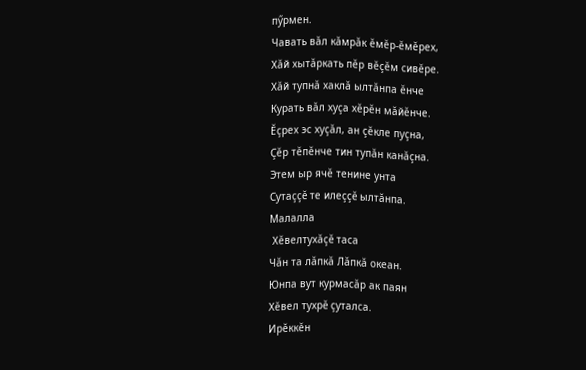пӳрмен.
Чавать вăл кăмрăк ĕмĕр-ĕмĕрех,
Хăй хытăркать пĕр вĕçĕм сивĕре.
Хăй тупнă хаклă ылтăнпа ĕнче
Курать вăл хуçа хĕрĕн мăйĕнче.
Ĕçрех эс хуçăл, ан çĕкле пуçна,
Çĕр тĕпĕнче тин тупăн канăçна.
Этем ыр ячĕ тенине унта
Сутаççĕ те илеççĕ ылтăнпа.
Малалла
 Хĕвелтухăçĕ таса
Чăн та лăпкă Лăпкă океан.
Юнпа вут курмасăр ак паян
Хĕвел тухрĕ çуталса.
Ирĕккĕн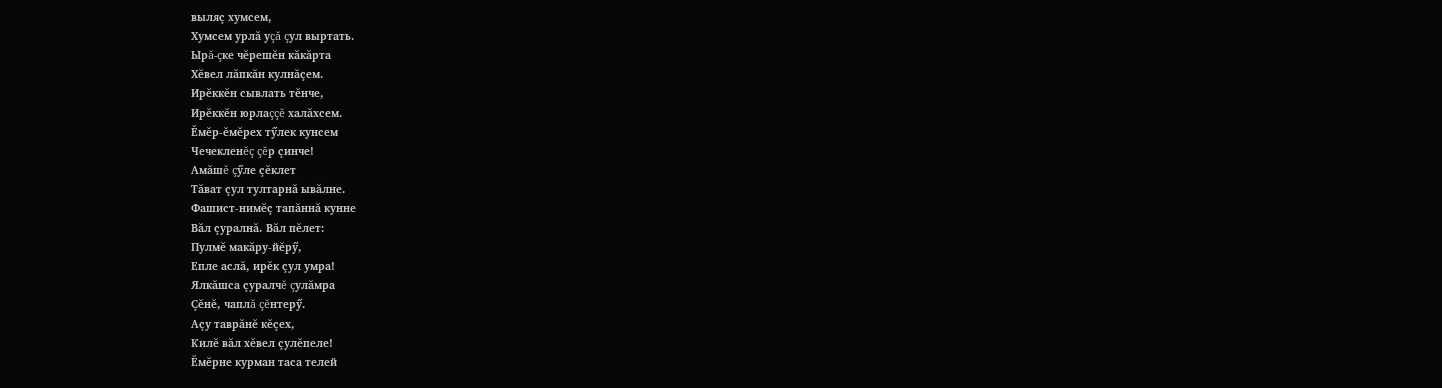выляç хумсем,
Хумсем урлă уçă çул выртать.
Ырă-çке чĕрешĕн кăкăрта
Хĕвел лăпкăн кулнăçем.
Ирĕккĕн сывлать тĕнче,
Ирĕккĕн юрлаççĕ халăхсем.
Ĕмĕр-ĕмĕрех тӳлек кунсем
Чечекленĕç çĕр çинче!
Амăшĕ çӳле çĕклет
Тăват çул тултарнă ывăлне.
Фашист-нимĕç тапăннă кунне
Вăл çуралнă. Вăл пĕлет:
Пулмĕ макăру-йĕрӳ,
Епле аслă, ирĕк çул умра!
Ялкăшса çуралчĕ çулăмра
Çĕнĕ, чаплă çĕнтерӳ.
Аçу таврăнĕ кĕçех,
Килĕ вăл хĕвел çулĕпеле!
Ĕмĕрне курман таса телей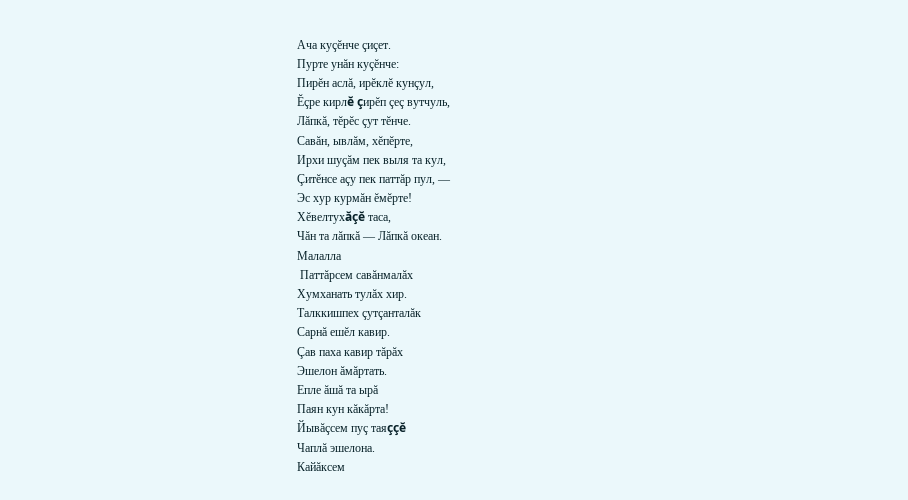Ача куçĕнче çиçет.
Пурте унăн куçĕнче:
Пирĕн аслă, ирĕклĕ кунçул,
Ĕçре кирлĕ çирĕп çеç вутчуль,
Лăпкă, тĕрĕс çут тĕнче.
Савăн, ывлăм, хĕпĕрте,
Ирхи шуçăм пек выля та кул,
Çитĕнсе аçу пек паттăр пул, —
Эс хур курмăн ĕмĕрте!
Хĕвелтухăçĕ таса,
Чăн та лăпкă — Лăпкă океан.
Малалла
 Паттăрсем савăнмалăх
Хумханать тулăх хир.
Талккишпех çутçанталăк
Сарнă ешĕл кавир.
Çав паха кавир тăрăх
Эшелон ăмăртать.
Епле ăшă та ырă
Паян кун кăкăрта!
Йывăçсем пуç таяççĕ
Чаплă эшелона.
Кайăксем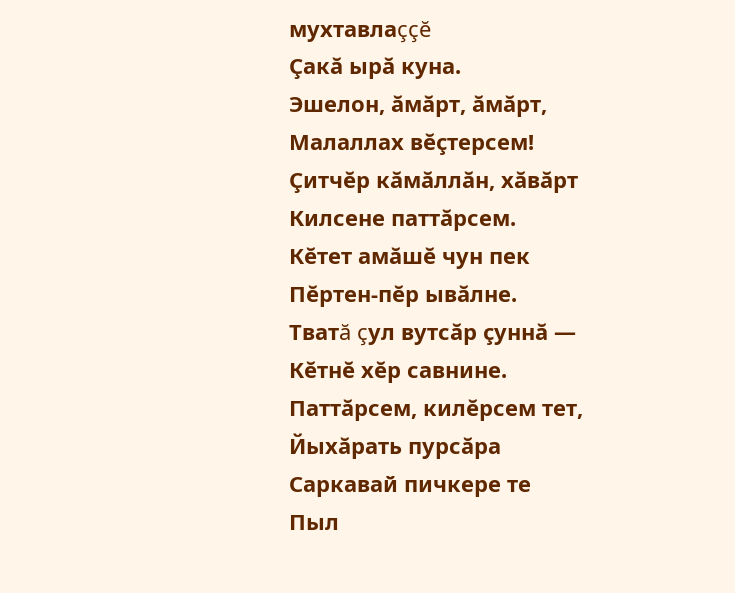мухтавлаççĕ
Çакă ырă куна.
Эшелон, ăмăрт, ăмăрт,
Малаллах вĕçтерсем!
Çитчĕр кăмăллăн, хăвăрт
Килсене паттăрсем.
Кĕтет амăшĕ чун пек
Пĕртен-пĕр ывăлне.
Тватă çул вутсăр çуннă —
Кĕтнĕ хĕр савнине.
Паттăрсем, килĕрсем тет,
Йыхăрать пурсăра
Саркавай пичкере те
Пыл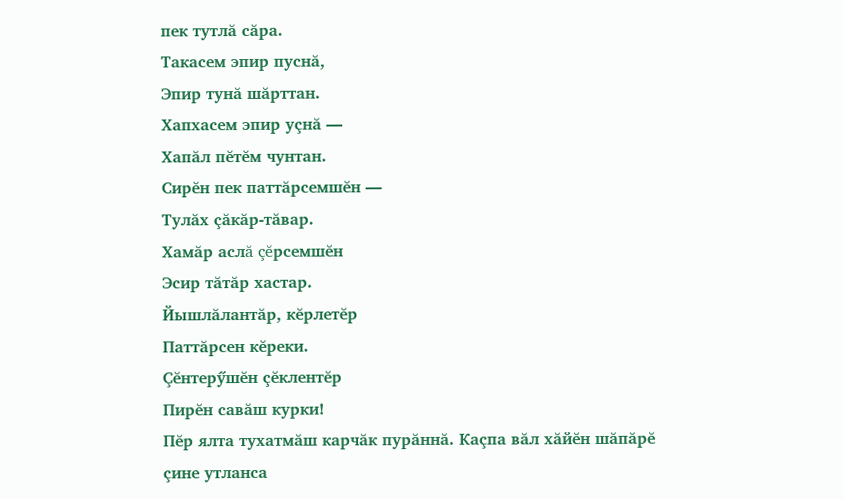пек тутлă сăра.
Такасем эпир пуснă,
Эпир тунă шăрттан.
Хапхасем эпир уçнă —
Хапăл пĕтĕм чунтан.
Сирĕн пек паттăрсемшĕн —
Тулăх çăкăр-тăвар.
Хамăр аслă çĕрсемшĕн
Эсир тăтăр хастар.
Йышлăлантăр, кĕрлетĕр
Паттăрсен кĕреки.
Çĕнтерӳшĕн çĕклентĕр
Пирĕн савăш курки!
Пĕр ялта тухатмăш карчăк пурăннă. Каçпа вăл хăйĕн шăпăрĕ çине утланса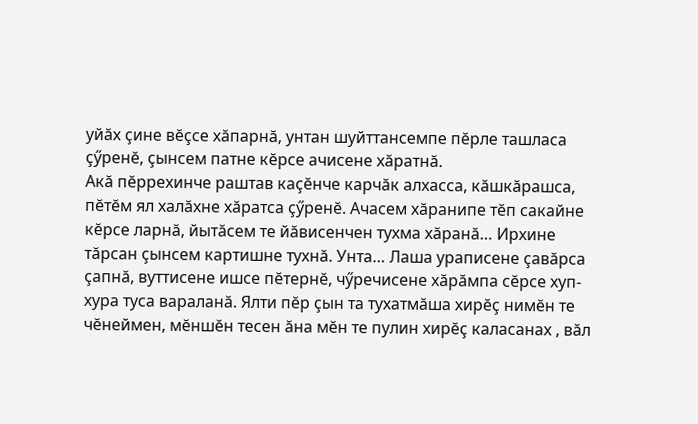уйăх çине вĕçсе хăпарнă, унтан шуйттансемпе пĕрле ташласа çӳренĕ, çынсем патне кĕрсе ачисене хăратнă.
Акă пĕррехинче раштав каçĕнче карчăк алхасса, кăшкăрашса, пĕтĕм ял халăхне хăратса çӳренĕ. Ачасем хăранипе тĕп сакайне кĕрсе ларнă, йытăсем те йăвисенчен тухма хăранă… Ирхине тăрсан çынсем картишне тухнă. Унта… Лаша ураписене çавăрса çапнă, вуттисене ишсе пĕтернĕ, чӳречисене хăрăмпа сĕрсе хуп-хура туса вараланă. Ялти пĕр çын та тухатмăша хирĕç нимĕн те чĕнеймен, мĕншĕн тесен ăна мĕн те пулин хирĕç каласанах , вăл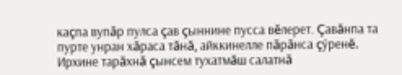каçпа вупăр пулса çав çыннине пусса вĕлерет. Çавăнпа та пурте унран хăраса тăнă, айккинелле пăрăнса çӳренĕ.
Ирхине тарăхнă çынсем тухатмăш салатнă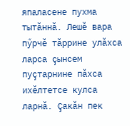япаласене пухма тытăннă. Лешĕ вара пӳрчĕ тăррине улăхса ларса çынсем пуçтарнине пăхса ихĕлтетсе кулса ларнă. Çакăн пек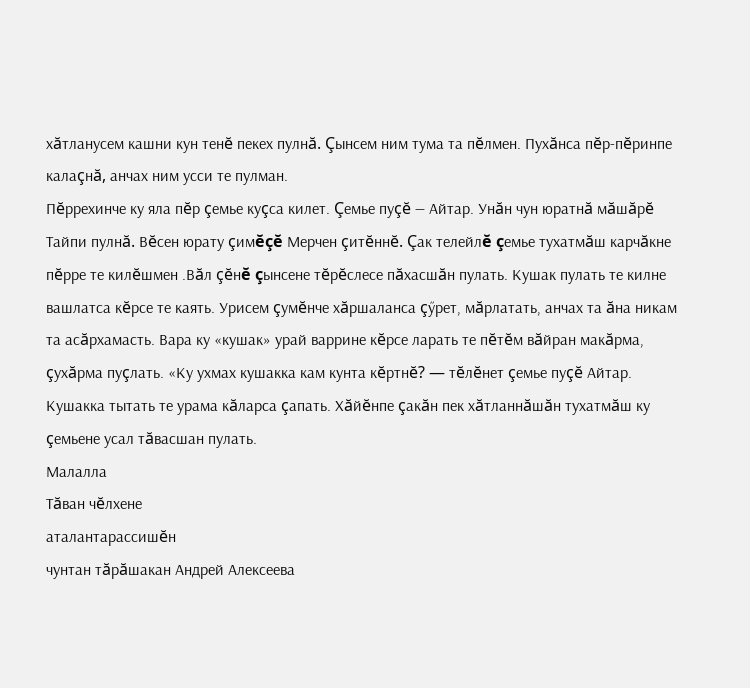хăтланусем кашни кун тенĕ пекех пулнă. Çынсем ним тума та пĕлмен. Пухăнса пĕр-пĕринпе калаçнă, анчах ним усси те пулман.
Пĕррехинче ку яла пĕр çемье куçса килет. Çемье пуçĕ — Айтар. Унăн чун юратнă мăшăрĕ Тайпи пулнă. Вĕсен юрату çимĕçĕ Мерчен çитĕннĕ. Çак телейлĕ çемье тухатмăш карчăкне пĕрре те килĕшмен .Вăл çĕнĕ çынсене тĕрĕслесе пăхасшăн пулать. Кушак пулать те килне вашлатса кĕрсе те каять. Урисем çумĕнче хăршаланса çӳрет, мăрлатать, анчах та ăна никам та асăрхамасть. Вара ку «кушак» урай варрине кĕрсе ларать те пĕтĕм вăйран макăрма, çухăрма пуçлать. «Ку ухмах кушакка кам кунта кĕртнĕ? — тĕлĕнет çемье пуçĕ Айтар. Кушакка тытать те урама кăларса çапать. Хăйĕнпе çакăн пек хăтланнăшăн тухатмăш ку çемьене усал тăвасшан пулать.
Малалла
Тăван чĕлхене
аталантарассишĕн
чунтан тăрăшакан Андрей Алексеева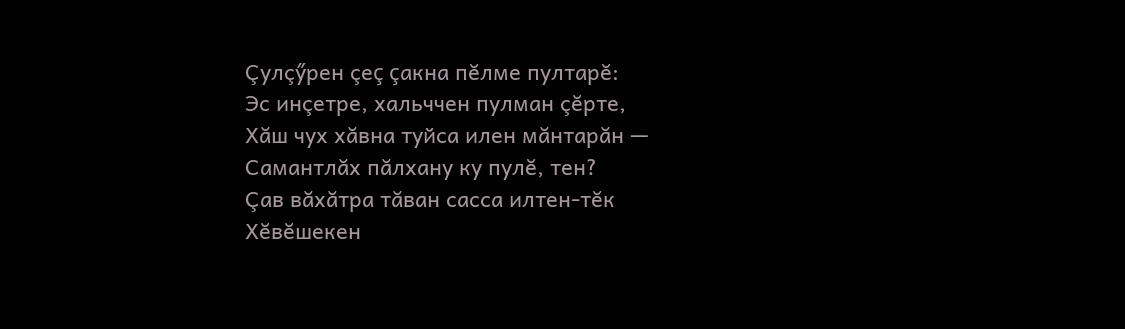Çулçӳрен çеç çакна пĕлме пултарĕ:
Эс инçетре, хальччен пулман çĕрте,
Хăш чух хăвна туйса илен мăнтарăн —
Самантлăх пăлхану ку пулĕ, тен?
Çав вăхăтра тăван сасса илтен-тĕк
Хĕвĕшекен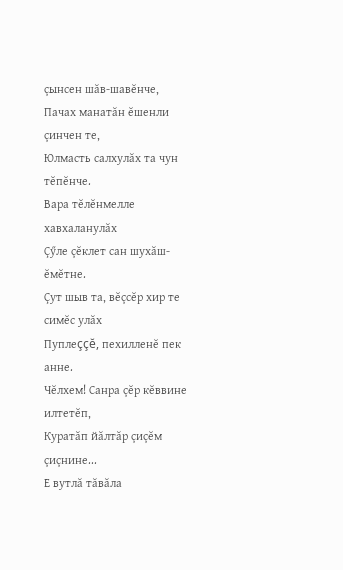çынсен шăв-шавĕнче,
Пачах манатăн ĕшенли çинчен те,
Юлмасть салхулăх та чун тĕпĕнче.
Вара тĕлĕнмелле хавхаланулăх
Çӳле çĕклет сан шухăш-ĕмĕтне.
Çут шыв та, вĕçсĕр хир те симĕс улăх
Пуплеççĕ, пехилленĕ пек анне.
Чĕлхем! Санра çĕр кĕввине илтетĕп,
Куратăп йăлтăр çиçĕм çиçнине...
Е вутлă тăвăла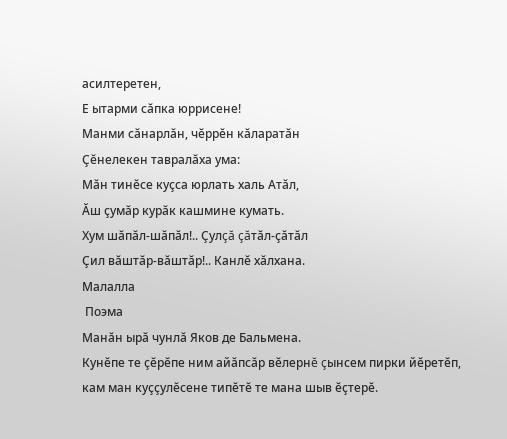асилтеретен,
Е ытарми сăпка юррисене!
Манми сăнарлăн, чĕррĕн кăларатăн
Çĕнелекен тавралăха ума:
Мăн тинĕсе куçса юрлать халь Атăл,
Ăш çумăр курăк кашмине кумать.
Хум шăпăл-шăпăл!.. Çулçă çăтăл-çăтăл
Çил вăштăр-вăштăр!.. Канлĕ хăлхана.
Малалла
 Поэма
Манăн ырă чунлă Яков де Бальмена.
Кунĕпе те çĕрĕпе ним айăпсăр вĕлернĕ çынсем пирки йĕретĕп, кам ман куççулĕсене типĕтĕ те мана шыв ĕçтерĕ.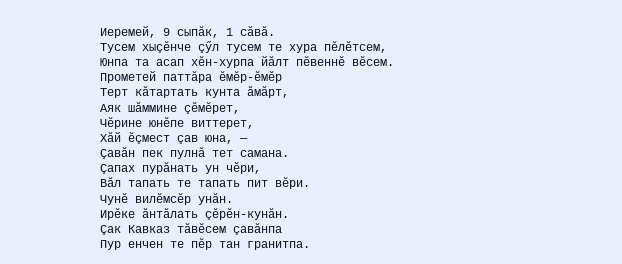Иеремей, 9 сыпăк, 1 сăвă.
Тусем хыçĕнче çӳл тусем те хура пĕлĕтсем,
Юнпа та асап хĕн-хурпа йăлт пĕвеннĕ вĕсем.
Прометей паттăра ĕмĕр-ĕмĕр
Терт кăтартать кунта ăмăрт,
Аяк шăммине çĕмĕрет,
Чĕрине юнĕпе виттерет,
Хăй ĕçмест çав юна, —
Çавăн пек пулнă тет самана.
Çапах пурăнать ун чĕри,
Вăл тапать те тапать пит вĕри.
Чунĕ вилĕмсĕр унăн.
Ирĕке ăнтăлать çĕрĕн-кунăн.
Çак Кавказ тăвĕсем çавăнпа
Пур енчен те пĕр тан гранитпа.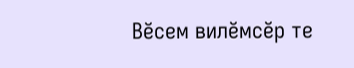Вĕсем вилĕмсĕр те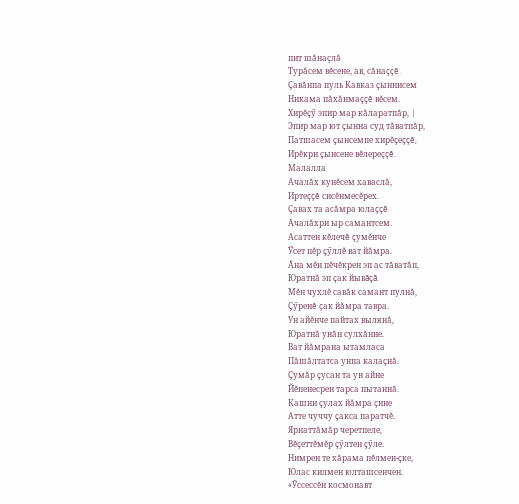пит шăнаçлă
Турăсем вĕсене, ав, сăнаççĕ.
Çавăнпа пуль Кавказ çыннисем
Никама пăхăнмаççĕ вĕсем.
Хирĕçӳ эпир мар кăларатпăр, |
Эпир мар ют çынна суд тăватпăр,
Патшасем çынсемпе хирĕçеççĕ,
Ирĕкри çынсене вĕлереççĕ.
Малалла
Ачалăх кунĕсем хаваслă,
Иртеççĕ сисĕнмесĕрех.
Çавах та асăмра юлаççĕ
Ачалăхри ыр самантсем.
Асаттен кĕлечĕ çумĕнче
Ӳсет пĕр çӳллĕ ват йăмра.
Ăна мĕн пĕчĕкрен эп ас тăватăп,
Юратнă эп çак йывăçă.
Мĕн чухлĕ савăк самант пулнă,
Çӳренĕ çак йăмра тавра.
Ун айĕнче пайтах вылянă,
Юратнă унăн сулхăнне.
Ват йăмрана ытамласа
Пăшăлтатса унпа калаçнă.
Çумăр çусан та ун айне
Йĕпенесрен тарса пытаннă.
Кашни çулах йăмра çине
Атте чуччу çакса паратчĕ.
Ярнаттăмăр черетпеле,
Вĕçеттĕмĕр çӳлтен çӳле.
Нимрен те хăрама пĕлмен-çке,
Юлас килмен юлташсенчен.
«Ӳссессĕн космонавт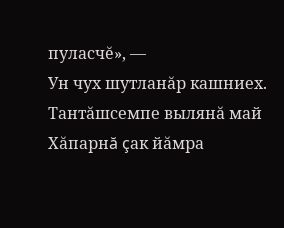пуласчĕ», —
Ун чух шутланăр кашниех.
Тантăшсемпе вылянă май
Хăпарнă çак йăмра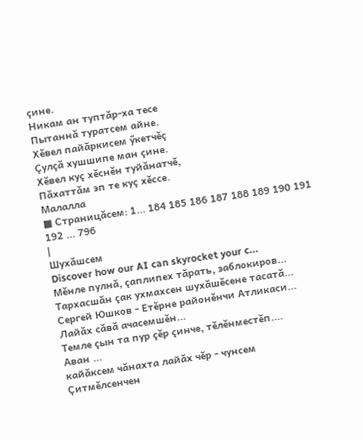çине.
Никам ан туптăр-ха тесе
Пытаннă туратсем айне.
Хĕвел пайăркисем ӳкетчĕç
Çулçă хушшипе ман çине.
Хĕвел куç хĕснĕн туйăнатчĕ,
Пăхаттăм эп те куç хĕссе.
Малалла
■ Страницăсем: 1... 184 185 186 187 188 189 190 191 192 ... 796
|
Шухăшсем
Discover how our AI can skyrocket your c...
Мĕнле пулнă, çаплипех тăрать, заблокиров...
Тархасшăн çак ухмахсен шухăшĕсене тасатă...
Сергей Юшков - Етĕрне районĕнчи Атликаси...
Лайăх сăвă ачасемшĕн...
Темле çын та пур çĕр çинче, тĕлĕнместĕп....
Аван ...
кайăксем чăнахта лайăх чĕр - чунсем
Çитмĕлсенчен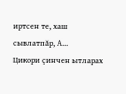иртсен те, хаш сывлатпăр, А...
Цикори çинчен ытларах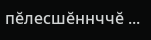пĕлесшĕннччĕ ...